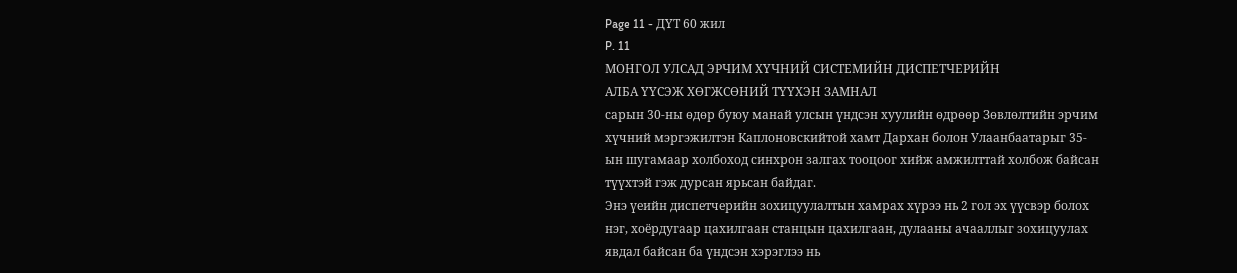Page 11 - ДҮТ 60 жил
P. 11
МОНГОЛ УЛСАД ЭРЧИМ ХҮЧНИЙ СИСТЕМИЙН ДИСПЕТЧЕРИЙН
АЛБА ҮҮСЭЖ ХӨГЖСӨНИЙ ТҮҮХЭН ЗАМНАЛ
сарын 30-ны өдөр буюу манай улсын үндсэн хуулийн өдрөөр Зөвлөлтийн эрчим
хүчний мэргэжилтэн Каплоновскийтой хамт Дархан болон Улаанбаатарыг 35-
ын шугамаар холбоход синхрон залгах тооцоог хийж амжилттай холбож байсан
түүхтэй гэж дурсан ярьсан байдаг.
Энэ үеийн диспетчерийн зохицуулалтын хамрах хүрээ нь 2 гол эх үүсвэр болох
нэг, хоёрдугаар цахилгаан станцын цахилгаан, дулааны ачааллыг зохицуулах
явдал байсан ба үндсэн хэрэглээ нь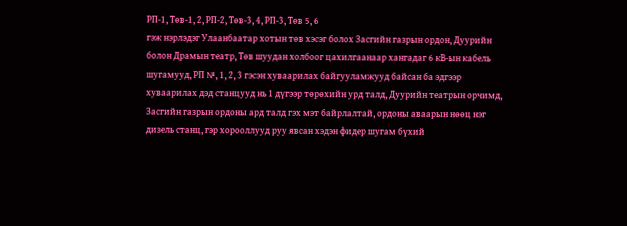РП-1, Төв-1, 2, РП-2, Төв-3, 4, РП-3, Төв 5, 6
гэж нэрлэдэг Улаанбаатар хотын төв хэсэг болох Засгийн газрын ордон, Дуурийн
болон Драмын театр, Төв шуудан холбоог цахилгаанаар хангадаг 6 кВ-ын кабель
шугамууд, РП №, 1, 2, 3 гэсэн хуваарилах байгууламжууд байсан ба эдгээр
хуваарилах дэд станцууд нь 1 дүгээр төрөхийн урд талд, Дуурийн театрын орчимд,
Засгийн газрын ордоны ард талд гэх мэт байрлалтай, ордоны аваарын нөөц нэг
дизель станц, гэр хорооллууд руу явсан хэдэн фидер шугам бүхий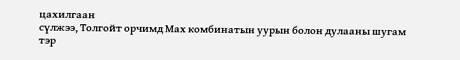цахилгаан
сүлжээ, Толгойт орчимд Мах комбинатын уурын болон дулааны шугам тэр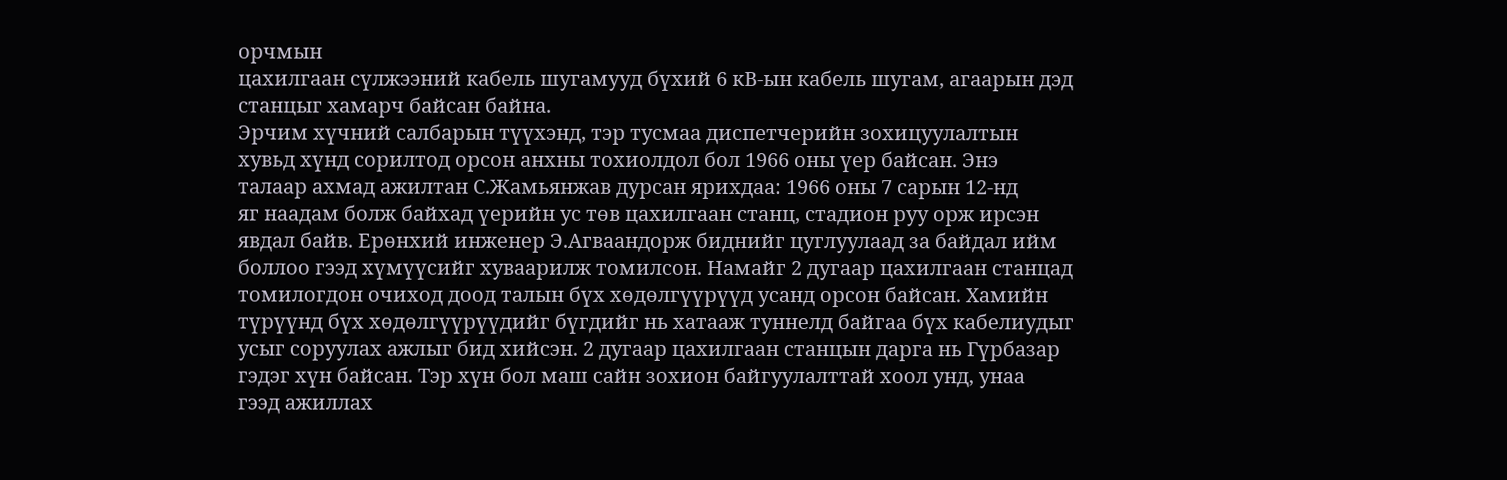орчмын
цахилгаан сүлжээний кабель шугамууд бүхий 6 кВ-ын кабель шугам, агаарын дэд
станцыг хамарч байсан байна.
Эрчим хүчний салбарын түүхэнд, тэр тусмаа диспетчерийн зохицуулалтын
хувьд хүнд сорилтод орсон анхны тохиолдол бол 1966 оны үер байсан. Энэ
талаар ахмад ажилтан С.Жамьянжав дурсан ярихдаа: 1966 оны 7 сарын 12-нд
яг наадам болж байхад үерийн ус төв цахилгаан станц, стадион руу орж ирсэн
явдал байв. Ерөнхий инженер Э.Агваандорж биднийг цуглуулаад за байдал ийм
боллоо гээд хүмүүсийг хуваарилж томилсон. Намайг 2 дугаар цахилгаан станцад
томилогдон очиход доод талын бүх хөдөлгүүрүүд усанд орсон байсан. Хамийн
түрүүнд бүх хөдөлгүүрүүдийг бүгдийг нь хатааж туннелд байгаа бүх кабелиудыг
усыг соруулах ажлыг бид хийсэн. 2 дугаар цахилгаан станцын дарга нь Гүрбазар
гэдэг хүн байсан. Тэр хүн бол маш сайн зохион байгуулалттай хоол унд, унаа
гээд ажиллах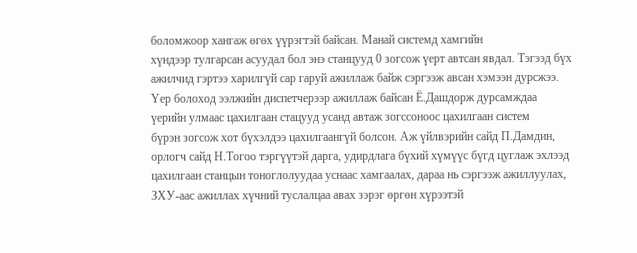боломжоор хангаж өгөх үүрэгтэй байсан. Манай системд хамгийн
хүндээр тулгарсан асуудал бол энэ станцууд 0 зогсож үерт автсан явдал. Тэгээд бүх
ажилчид гэртээ харилгүй сар гаруй ажиллаж байж сэргээж авсан хэмээн дурсжээ.
Үер болоход ээлжийн диспетчерээр ажиллаж байсан Ё.Дашдорж дурсамждаа
үерийн улмаас цахилгаан стацууд усанд автаж зогссоноос цахилгаан систем
бүрэн зогсож хот бүхэлдээ цахилгаангүй болсон. Аж үйлвэрийн сайд П.Дамдин,
орлогч сайд Н.Тогоо тэргүүтэй дарга, удирдлага бүхий хүмүүс бүгд цуглаж эхлээд
цахилгаан станцын тоноглолуудаа уснаас хамгаалах, дараа нь сэргээж ажиллуулах,
ЗХУ-аас ажиллах хүчний туслалцаа авах зэрэг өргөн хүрээтэй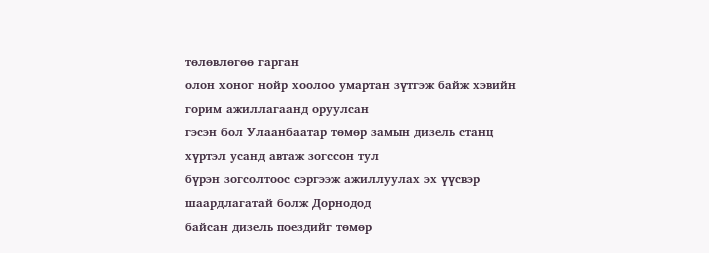төлөвлөгөө гарган
олон хоног нойр хоолоо умартан зүтгэж байж хэвийн горим ажиллагаанд оруулсан
гэсэн бол Улаанбаатар төмөр замын дизель станц хүртэл усанд автаж зогссон тул
бүрэн зогсолтоос сэргээж ажиллуулах эх үүсвэр шаардлагатай болж Дорнодод
байсан дизель поездийг төмөр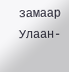замаар Улаан-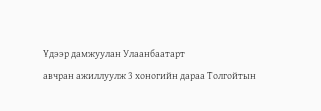Үдээр дамжуулан Улаанбаатарт
авчран ажиллуулж 3 хоногийн дараа Толгойтын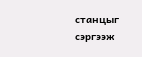станцыг сэргээж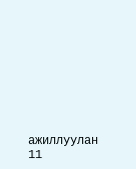ажиллуулан
11